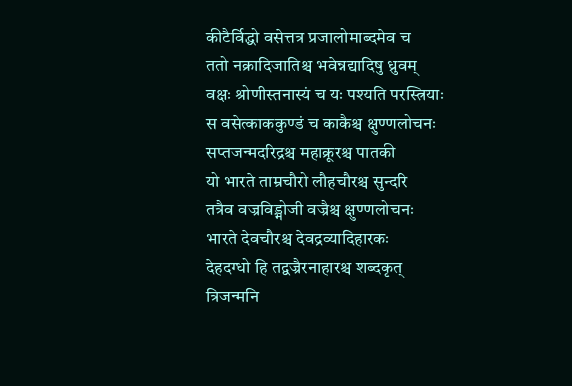कीटैर्विद्धो वसेत्तत्र प्रजालोमाब्दमेव च
ततो नक्रादिजातिश्च भवेन्नद्यादिषु ध्रुवम्
वक्षः श्रोणीस्तनास्यं च यः पश्यति परस्त्रियाः
स वसेत्काककुण्डं च काकैश्च क्षुण्णलोचनः
सप्तजन्मदरिद्रश्च महाक्रूरश्च पातकी
यो भारते ताम्रचौरो लौहचौरश्च सुन्दरि
तत्रैव वज्रविड्भोजी वज्रैश्च क्षुण्णलोचनः
भारते देवचौरश्च देवद्रव्यादिहारकः
देहदग्धो हि तद्वज्रैरनाहारश्च शब्दकृत्
त्रिजन्मनि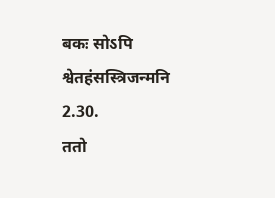बकः सोऽपि श्वेतहंसस्त्रिजन्मनि 2.30.
ततो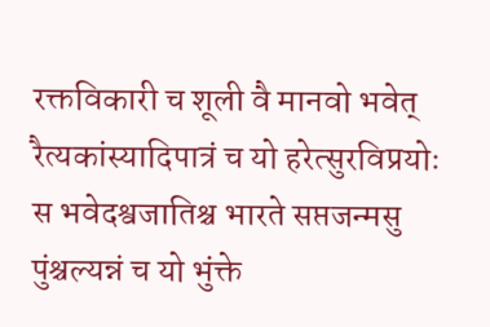रक्तविकारी च शूली वै मानवो भवेत्
रैत्यकांस्यादिपात्रं च यो हरेत्सुरविप्रयोः
स भवेदश्वजातिश्च भारते सप्तजन्मसु
पुंश्चल्यन्नं च यो भुंक्ते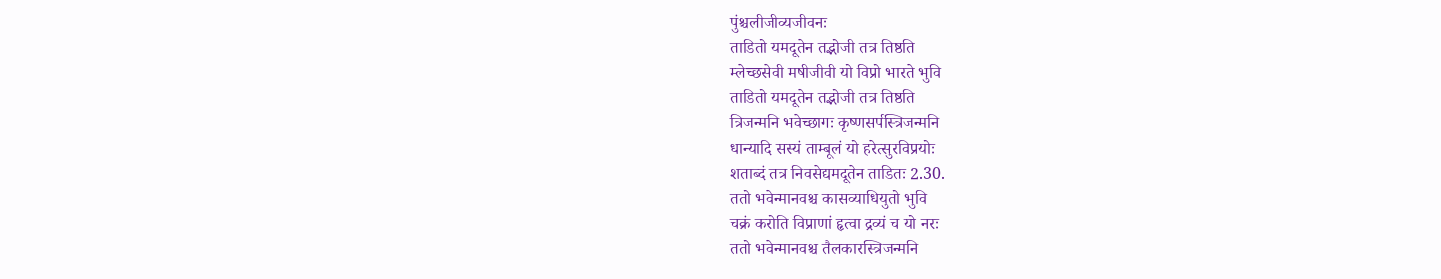पुंश्चलीजीव्यजीवनः
ताडितो यमदूतेन तद्भोजी तत्र तिष्ठति
म्लेच्छसेवी मषीजीवी यो विप्रो भारते भुवि
ताडितो यमदूतेन तद्भोजी तत्र तिष्ठति
त्रिजन्मनि भवेच्छागः कृष्णसर्पस्त्रिजन्मनि
धान्यादि सस्यं ताम्बूलं यो हरेत्सुरविप्रयोः
शताब्दं तत्र निवसेद्यमदूतेन ताडितः 2.30.
ततो भवेन्मानवश्च कासव्याधियुतो भुवि
चक्रं करोति विप्राणां हृत्वा द्रव्यं च यो नरः
ततो भवेन्मानवश्च तैलकारस्त्रिजन्मनि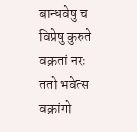बान्धवेषु च विप्रेषु कुरुते वक्रतां नरः
ततो भवेत्स वक्रांगो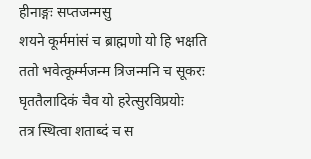हीनाङ्गः सप्तजन्मसु
शयने कूर्ममांसं च ब्राह्मणो यो हि भक्षति
ततो भवेत्कूर्म्मजन्म त्रिजन्मनि च सूकरः
घृततैलादिकं चैव यो हरेत्सुरविप्रयोः
तत्र स्थित्वा शताब्दं च स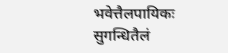भवेत्तैलपायिकः
सुगन्धितैलं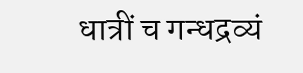धात्रीं च गन्धद्रव्यं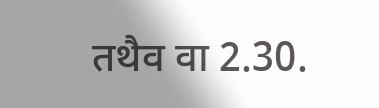तथैव वा 2.30.